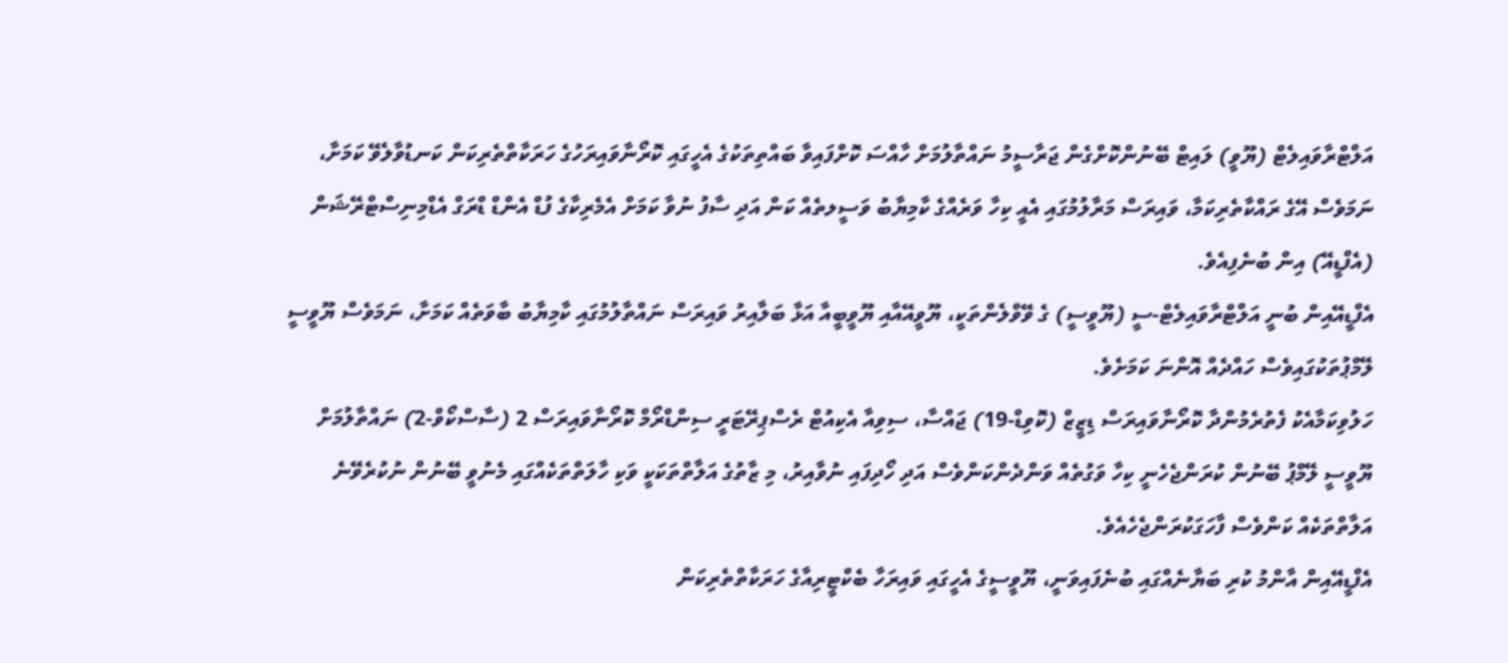އަލްޓްރާވައިލެޓް (ޔޫވީ) ލައިޓް ބޭނުންކޮށްގެން ޖަރާސީމު ނައްތާލުމަށް ހާއްސަ ކޮށްފައިވާ ބައްތިތަކުގެ އެހީގައި ކޮރޯނާވައިރަހުގެ ހަރަކާތްތެރިކަން ކަނޑުވާލެވޭ ކަމަށާ، ނަމަވެސް އޭގެ ރައްކާތެރިކަމާ، ވައިރަސް މަރާލުމުގައި އެއީ ކިހާ ވަރެއްގެ ކާމިޔާބު ވަސީލތެއް ކަން އަދި ސާފު ނުވާ ކަމަށް އެމެރިކާގެ ފުޑް އެންޑް ޑްރަގް އެޑްމިނިސްޓްރޭޝަން (އެފްޑީއޭ) އިން ބުނެފިއެވެ.
އެފްޑީއޭއިން ބުނީ އަލްޓްރާވައިލެޓް-ސީ (ޔޫވީސީ) ގެ ވޭވްލެންތަކީ، ޔޫވީއޭއާއި ޔޫވީބީއާ އަޅާ ބަލާއިރު ވައިރަސް ނައްތާލުމުގައި ކާމިޔާބު ބާވަތެއް ކަމަށާ، ނަމަވެސް ޔޫވީސީ ލޭމްޕުތަކުގައިވެސް ހައްދެއް އޮންނަ ކަމަށެވެ.
ހަލުވިކަމާއެކު ފެތުރެމުންދާ ކޮރޯނާވައިރަސް ޑިޒީޒް (ކޮވިޑް-19) ޖައްސާ، ސިވިއާ އެކިއުޓް ރެސްޕިރޭޓަރީ ސިންޑްރޯމް ކޮރޯނާވައިރަސް 2 (ސާސްކޯވް-2) ނައްތާލުމަށް ޔޫވީސީ ލޭމްޕު ބޭނުން ކުރަންޖެހެނީ ކިހާ ވަގުތެއް ވަންދެންކަންވެސް އަދި ހޯދިފައި ނުވާއިރު، މި ޒާތުގެ އަލާތްތަކަކީ ވަކި ހާލަތްތަކެއްގައި މެނުވީ ބޭނުން ނުކުރެވޭނެ އަލާތްތަކެއް ކަންވެސް ފާހަގަކުރަންޖެހެއެވެ.
އެފްޑީއޭއިން އާންމު ކުރި ބަޔާނެއްގައި ބުނެފައިވަނީ، ޔޫވީސީގެ އެހީގައި ވައިރަހާ ބެކްޓީރިއާގެ ހަރަކާތްތެރިކަން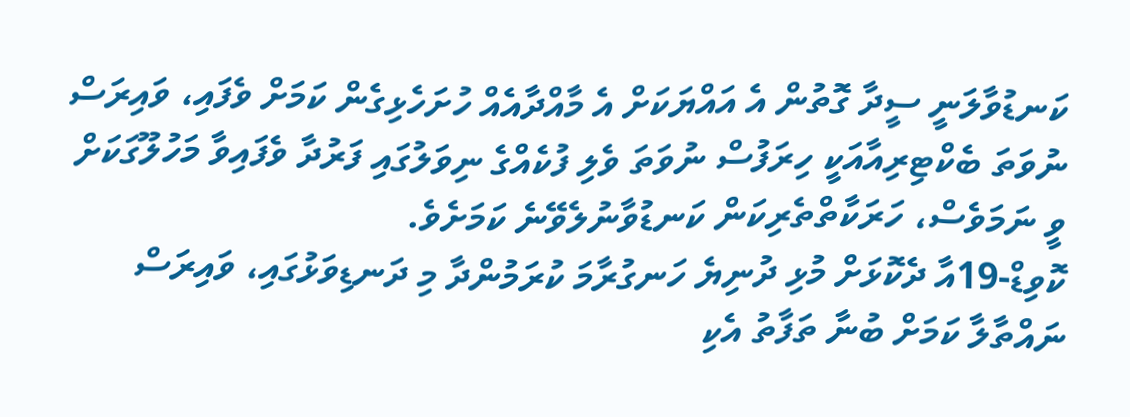ކަނޑުވާލަނީ ސީދާ ގޮތުން އެ އައްޔަކަށް އެ މާއްދާއެއް ހުށަހެޅިގެން ކަމަށް ވެފައި، ވައިރަސް ނުވަތަ ބެކްޓިރިއާއަކީ ހިރަފުސް ނުވަތަ ވެލި ފުކެއްގެ ނިވަލުގައި ފަރުދާ ވެފައިވާ މަހުލޫގަކަށް ވީ ނަމަވެސް، ހަރަކާތްތެރިކަން ކަނޑުވާނުލެވޭނެ ކަމަށެވެ.
ކޮވިޑް-19އާ ދެކޮޅަށް މުޅި ދުނިޔެ ހަނގުރާމަ ކުރަމުންދާ މި ދަނޑިވަޅުގައި، ވައިރަސް ނައްތާލާ ކަމަށް ބުނާ ތަފާތު އެކި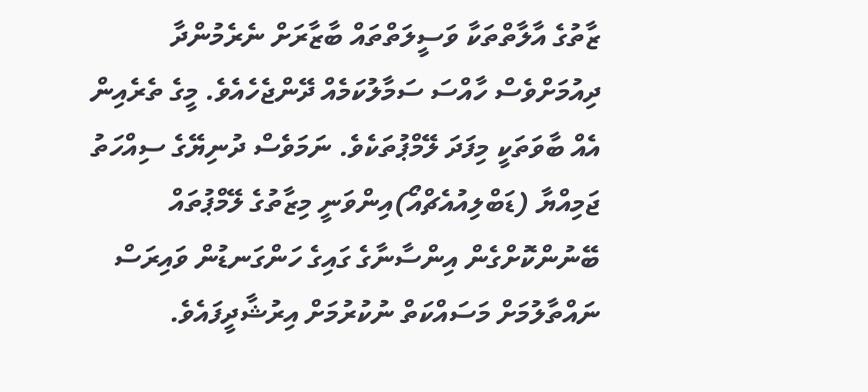ޒާތުގެ އާލާތްތަކާ ވަސީލަތްތައް ބާޒާރަށް ނެރެމުންދާ ދިއުމަށްވެސް ހާއްސަ ސަމާލުކަމެއް ދޭންޖެހެއެވެ. މީގެ ތެރެއިން އެއް ބާވަތަކީ މިފަދަ ލޭމްޕުތަކެވެ. ނަމަވެސް ދުނިޔޭގެ ސިއްހަތު ޖަމިއްޔާ (ޑަބްލިއުއެޗްއޯ)އިންވަނީ މިޒާތުގެ ލޭމްޕުތައް ބޭނުންކޮށްގެން އިންސާނާގެ ގައިގެ ހަންގަނޑުން ވައިރަސް ނައްތާލުމަށް މަސައްކަތް ނުކުރުމަށް އިރުޝާދީފައެވެ.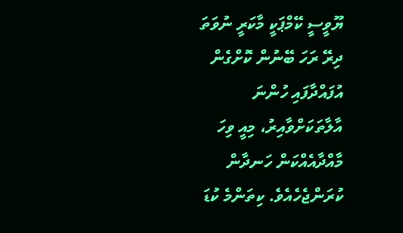ޔޫވީސީ ކޭމްޕަކީ މާކަރީ ނުވަތަ ދިރޭ ރަހަ ބޭނުން ކޮށްގެން އުފައްދާފައި ހުންނަ އާލާތަކަށްވާއިރު، މިއީ ވިހަ މާއްދާއެއްކަން ހަނދާން ކުރަންޖެހެއެވެ. ކިތަންމެ ކުޑަ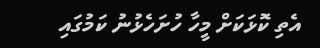އެތި ކޮޅަކަށް މީހާ ހުށަހެޅުނު ކަމުގައި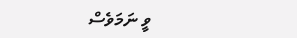ވީ ނަމަވެސް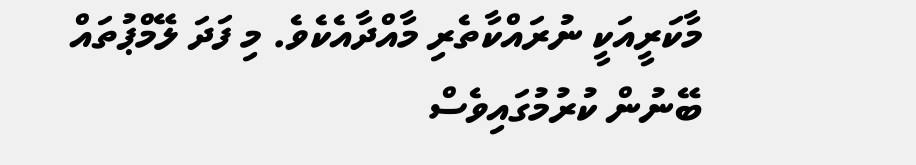މާކަރީއަކީ ނުރައްކާތެރި މާއްދާއެކެވެ. މި ފަދަ ލޭމްޕުތައް ބޭނުން ކުރުމުގައިވެސް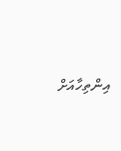އިންތިހާއަށް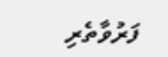ފަރުވާތެރި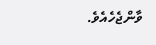ވާންޖެހެއެވެ.